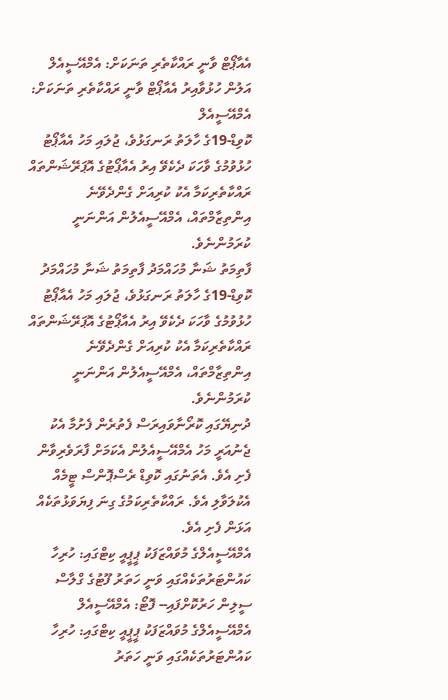އެއާޕޯޓް ވާނީ ރައްކާތެރި ތަނަކަށް: އެމްއޭސީއެލް
އަލުން ހުޅުވާއިރު އެއާޕޯޓް ވާނީ ރައްކާތެރި ތަނަކަށް: އެމްއޭސީއެލް
ކޮވިޑް-19ގެ ހާލަތު ރަނގަޅުވެ، ޖުލައި މަހު އެއާޕޯޓު ހުޅުވުމުގެ ވާހަކަ ދެކެވޭ އިރު އެއާޕޯޓުގެ އޮޕަރޭޝަންތައް ރައްކާތެރިކަމާ އެކު ކުރިއަށް ގެންދެވޭނެ އިންތިޒާމްތައް، އެމްއޭސީއެލުން އަންނަނީ ކުރަމުންނެވެ.
ފާތިމަތު ޝަނާ މުހައްމަދު ފާތިމަތު ޝަނާ މުހައްމަދު
ކޮވިޑް-19ގެ ހާލަތު ރަނގަޅުވެ، ޖުލައި މަހު އެއާޕޯޓު ހުޅުވުމުގެ ވާހަކަ ދެކެވޭ އިރު އެއާޕޯޓުގެ އޮޕަރޭޝަންތައް ރައްކާތެރިކަމާ އެކު ކުރިއަށް ގެންދެވޭނެ އިންތިޒާމްތައް، އެމްއޭސީއެލުން އަންނަނީ ކުރަމުންނެވެ.
ދުނިޔޭގައި ކޮރޯނާވައިރަސް ފެތުރެން ފެށުމާ އެކު ޖެނުއަރީ މަހު އެމްއޭސީއެލުން އެކަމަށް ފާރަވެރިވާން ފެށި އެވެ. އެތަނުގައި ކޮވިޑް ރެސްޕޮންސް ޓީމެއް އެކުލަވާލި އެވެ. ރައްކާތެރިކަމުގެ ގިނަ ފިޔަވަޅުތަކެއް އަޅަން ފެށި އެވެ.
އެމްއޭސީއެލްގެ މުވައްޒަފަކު ޕީޕީއީ ކިޓްގައި: ހުރިހާ ކައުންޓަރުތަކެއްގައި ވަނީ ހަތަރު ފޫޓުގެ ގްލާސް ސީލިން ހަރުކޮށްފައި-- ފޮޓޯ: އެމްއޭސީއެލް
އެމްއޭސީއެލްގެ މުވައްޒަފަކު ޕީޕީއީ ކިޓްގައި: ހުރިހާ ކައުންޓަރުތަކެއްގައި ވަނީ ހަތަރު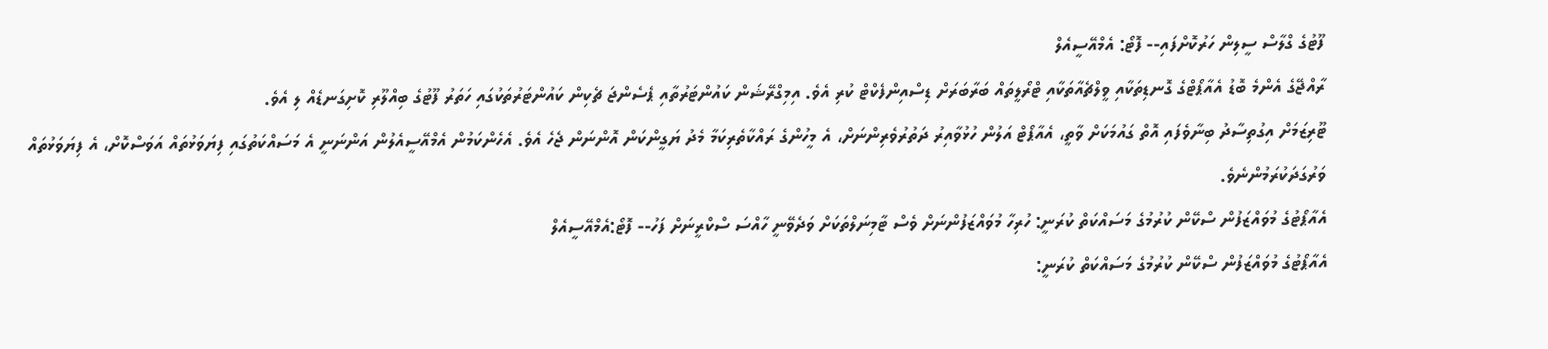ފޫޓުގެ ގްލާސް ސީލިން ހަރުކޮށްފައި-- ފޮޓޯ: އެމްއޭސީއެލް
ރާއްޖޭގެ އެންމެ ބޮޑު އެއާޕޯޓްގެ ގޮނޑިތަކާއި ވީލްޗެއާތަކާއި ޓްރޯލީތައް ބަރާބަރަށް ޑިސްއިންފެކްޓް ކުރި އެވެ. އިމިގްރޭޝަން ކައުންޓަރުތާއި ޕެސެންޖަ ޗެކިން ކައުންޓަރުތަކުގައި ހަތަރު ފޫޓުގެ ބިއްލޫރި ކޮށިގަނޑެއް ލި އެވެ.
ޓޫރިޒަމަށް އިގުތިސާދު ބިނާވެފައި އޮތް ގައުމަކަށް ވާތީ، އެއާޕޯޓް އަލުން ހުޅުވާއިރު ދަތުރުވެރިންނަށް، އެ މީހުންގެ ރައްކާތެރިކަމާ މެދު ޔަގީންކަން އޮންނަން ޖެހެ އެވެ. އެހެންކަމުން އެމްއޭސީއެލުން އަންނަނީ އެ މަސައްކަތުގައި ފިޔަވަޅުތައް އަވަސްކޮށް، އެ ފިޔަވަޅުތައް ވަރުގަދަކުރަމުންނެވެ.
އެއާޕޯޓުގެ މުވައްޒަފުން ސްކޭން ކުރުމުގެ މަސައްކަތް ކުރަނީ: ހުރިހާ މުވައްޒަފުންނަށް ވެސް ޓާމިނަލްތަކަށް ވަދެވޭނީ ހާއްސަ ސްކްރީނަށް ފަހު-- ފޮޓޯ:އެމްއޭސީއެލް
އެއާޕޯޓުގެ މުވައްޒަފުން ސްކޭން ކުރުމުގެ މަސައްކަތް ކުރަނީ: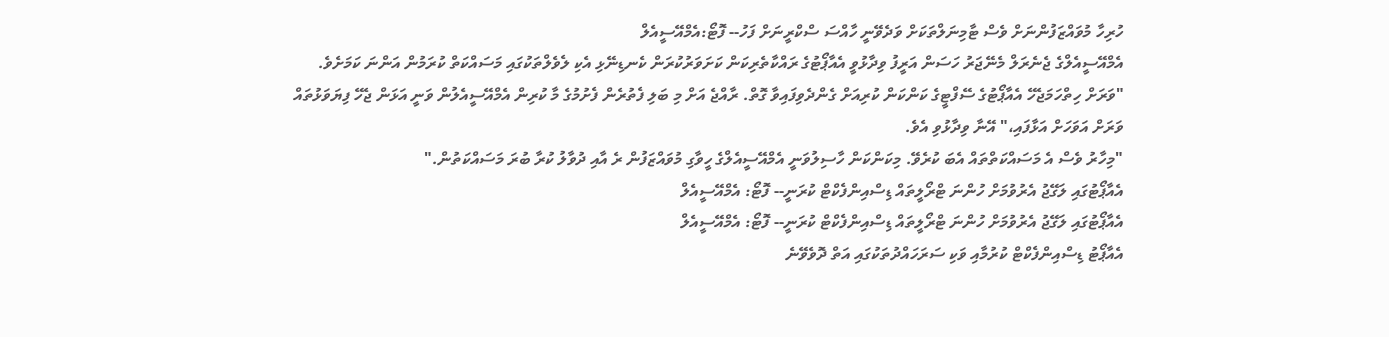ހުރިހާ މުވައްޒަފުންނަށް ވެސް ޓާމިނަލްތަކަށް ވަދެވޭނީ ހާއްސަ ސްކްރީނަށް ފަހު-- ފޮޓޯ:އެމްއޭސީއެލް
އެމްއޭސީއެލްގެ ޖެނެރަލް މެނޭޖަރު ހަސަން އަރީފު ވިދާޅުވީ އެއާޕޯޓުގެ ރައްކާތެރިކަން ކަށަވަރުކުރަން ކެނޑިނޭޅި އެކި ލެވެލްތަކުގައި މަސައްކަތް ކުރަމުން އަންނަ ކަމަށެވެ.
"ވަރަށް ހިތްހަމަޖެހޭ އެއާޕޯޓުގެ ސޭފްޓީގެ ކަންކަން ކުރިއަށް ގެންދެވިފައިވާ ގޮތް. ރާއްޖެ އަށް މި ބަލި ފެތުރެން ފެށުމުގެ މާ ކުރިން އެމްއޭސީއެލުން ވަނީ އަޅަން ޖެހޭ ފިޔަވަޅުތައް ވަރަށް އަވަހަށް އަޅާފައި،" އޭނާ ވިދާޅުވި އެވެ.
"މިހާރު ވެސް އެ މަސައްކަތްތައް އެބަ ކުރެވޭ. މިކަންކަން ހާސިލުވަނީ އެމްއޭސީއެލްގެ ހީވާގި މުވައްޒަފުން ރެ އާއި ދުވާލު ކުރާ ބުރަ މަސައްކަތުން."
އެއާޕޯޓުގައި ލަގޭޖު އެރުވުމަށް ހުންނަ ޓްރޯލީތައް ޑިސްއިންފެކްޓް ކުރަނީ-- ފޮޓޯ: އެމްއޭސީއެލް
އެއާޕޯޓުގައި ލަގޭޖު އެރުވުމަށް ހުންނަ ޓްރޯލީތައް ޑިސްއިންފެކްޓް ކުރަނީ-- ފޮޓޯ: އެމްއޭސީއެލް
އެއާޕޯޓު ޑިސްއިންފެކްޓް ކުރުމާއި ވަކި ސަރަހައްދުތަކުގައި އަތް ދޮވެވޭނެ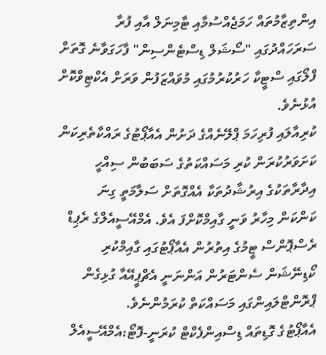އިންތިޒާމުތައް ހަމަޖެއްސުމާއި ޓާމިނަލް އާއި ފުރާ ސަރަހައްދުގައި "ސޯޝަލް ޑިސްޓެންސިން" ފާހަގަވާނެ ގޮތަށް ފްލޯގައި ސްޓީކާ ހަރުކުރުމުގައި މުވައްޒަފުން ވަރަށް އެކްޓިވްކޮށް އުޅުނެވެ.
ކުރިއާލައި ފުރިހަމަ ޕްލޭނެއްގެ ދަށުން އެއާޕޯޓުގެ ރައްކާތެރިކަން ކަށަވަރުކުރަން ކުރި މަސައްކަތުގެ ސަބަބުން ސިއްހީ އިދާރާތަކުގެ އިރުޝާދުތަކާ އެއްގޮތަށް ސަލާމަތީ ގިނަ ކަންކަން މިހާރު ވަނީ ގާއިމްކޮށްފަ އެވެ. އެމްއޭސީއެލްގެ ރެޕިޑް ރެސްޕޮންސް ޓީމުގެ އިތުރުން އެއާޕޯޓުގައި ގާއިމްކުރި ކޯޑިނޭޝަން ސެންޓަރުން އަންނަނީ އެޗްޕީއޭއާ ގުޅިގެން ޕްރޮންޓްލައިންގައި މަސައްކަތް ކުރަމުންނެވެ.
އެއާޕޯޓުގެ ގޮޑިތައް ޑިސްއިންފެކްޓް ކުރަނީ-ފޮޓޯ:އެމްއޭސީއެލް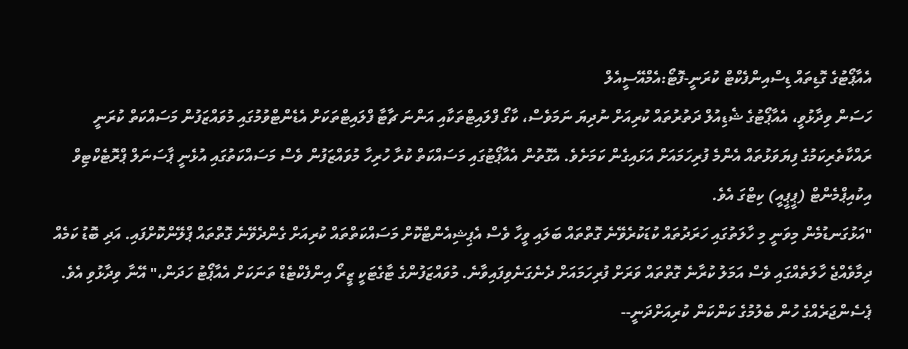އެއާޕޯޓުގެ ގޮޑިތައް ޑިސްއިންފެކްޓް ކުރަނީ-ފޮޓޯ:އެމްއޭސީއެލް
ހަސަން ވިދާޅުވީ، އެއާޕޯޓުގެ ޝެޑިއުލް ދަތުރުތައް ކުރިއަށް ނުދިޔަ ނަމަވެސް، ކާގޯ ފްލައިޓްތަކާއި އަންނަ ޗާޓާ ފްލައިޓްތަކަށް އެޑެންޓްވުމުގައި މުވައްޒަފުން މަސައްކަތް ކުރަނީ ރައްކާތެރިކަމުގެ ފިޔަވަޅުތައް އެންމެ ފުރިހަމައަށް އަޅައިގެން ކަމަށެވެ. އެގޮތުން އެއާޕޯޓުގައި މަސައްކަތް ކުރާ ހުރިހާ މުވައްޒަފުން ވެސް މަސައްކަތުގައި އުޅެނީ ޕާސަނަލް ޕްރޮޓެކްޓިވް އިކުއިޕްމެންޓް (ޕީޕީއީ) ކިޓްގަ އެވެ.
"އަޅުގަނޑުމެން މިވަނީ މި ހާލަތުގައި ހަރަދުތައް ކުޑަކުރެވޭނެ ގޮތްތައް ބަލައި ވީހާ ވެސް އެޕިޝިއެންޓްކޮށް މަސައްކަތްތައް ކުރިއަށް ގެންދެވޭނެ ގޮތްތައް ޕްލޭންކޮށްފައި. އަދި ބޮޑު ކަމެއް ދިމާވެއްޖެ ހާލަތެއްގައި ވެސް އަމަލު ކުރާނެ ގޮތްތައް ވަރަށް ފުރިހަމައަށް ދެނެގަނެވިފައިވާނެ. މުވައްޒަފުންގެ ޓާގެޓަކީ ޒީރޯ އިންފެކްޓެޑް ތަނަކަށް އެއާޕޯޓު ހަދަން،" އޭނާ ވިދާޅުވި އެވެ.
ޕެސެންޖަރެއްގެ ހުން ބެލުމުގެ ކަންކަން ކުރިއަށްދަނީ--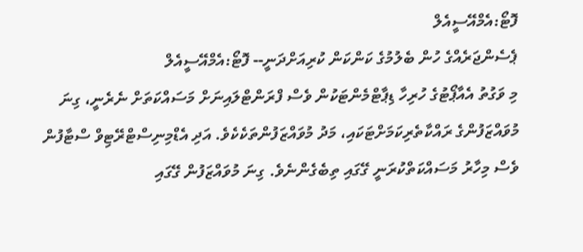ފޮޓޯ:އެމްއޭސީއެލް
ޕެސެންޖަރެއްގެ ހުން ބެލުމުގެ ކަންކަން ކުރިއަށްދަނީ-- ފޮޓޯ:އެމްއޭސީއެލް
މި ވަގުތު އެއާޕޯޓުގެ ހުރިހާ ޑިޕާޓްމެންޓަކުން ވެސް ފްރަންޓްލައިނަށް މަސައްކަތަށް ނެރެނީ، ގިނަ މުވައްޒަފުންގެ ރައްކާތެރިކަމަށްޓަކައި، މަދު މުވައްޒަފުންތަކެކެވެ. އަދި އެޑްމިނިސްޓްރޭޓިވް ސްޓާފުން ވެސް މިހާރު މަސައްކަތްކުރަނީ ގޭގައި ތިބެގެންނެވެ. ގިނަ މުވައްޒަފުން ގޭގައި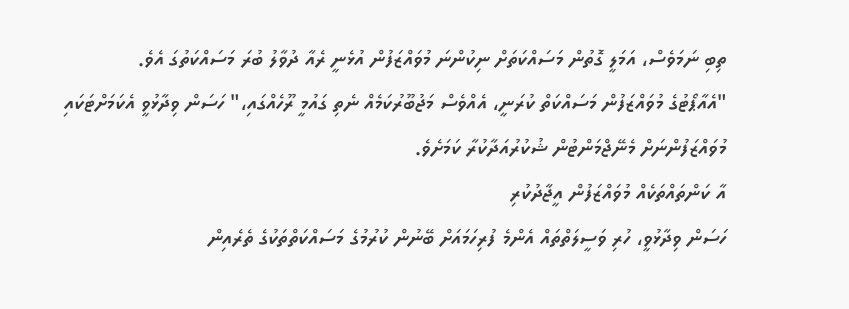ތިބި ނަމަވެސް، އަމަލީ ގޮތުން މަސައްކަތަށް ނިކުންނަ މުވައްޒަފުން އުޅެނީ ރެއާ ދުވާލު ބުރަ މަސައްކަތުގަ އެވެ.
"އެއާޕޯޓުގެ މުވައްޒަފުން މަސައްކަތް ކުރަނީ، އެއްވެސް މަޖުބޫރުކަމެއް ނެތި ގައުމީ ރޫހެއްގައި،" ހަސަން ވިދާޅުވީ އެކަމަށްޓަކައި މުވައްޒަފުންނަށް މެނޭޖްމަންޓުން ޝުކުރުއަދާކުރާ ކަމަށެވެ.
އާ ކަންތައްތަކެއް މުވައްޒަފުން އީޖާދުކުރި
ހަސަން ވިދާޅުވީ، ހުރި ވަސީލަތްތައް އެންމެ ފުރިހަމައަށް ބޭނުން ކުރުމުގެ މަސައްކަތްތަކުގެ ތެރެއިން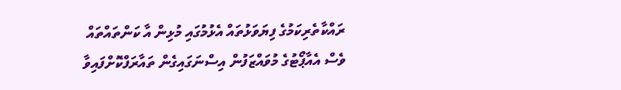ރައްކާތެރިކަމުގެ ފިޔަވަޅުތައް އެޅުމުގައި މުޅިން އާ ކަންތައްތައް ވެސް އެއާޕޯޓުގެ މުވައްޒަފުން އިސްނަގައިގެން ތައާރަފްކޮށްފައިވާ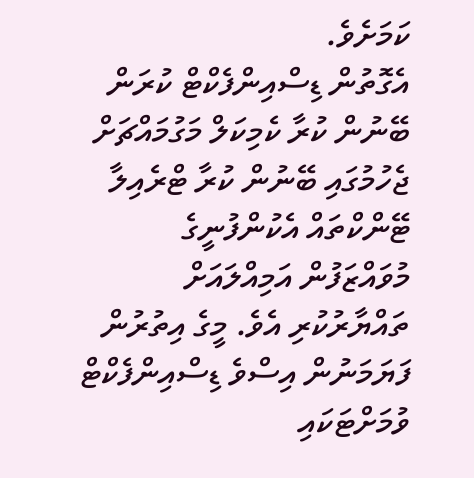ކަމަށެވެ.
އެގޮތުން ޑިސްއިންފެކްޓް ކުރަން ބޭނުން ކުރާ ކެމިކަލް މަގުމައްޗަށް ޖެހުމުގައި ބޭނުން ކުރާ ޓްރެއިލާ ޓޭންކްތައް އެކުންފުނީގެ މުވައްޒަފުން އަމިއްލައަށް ތައްޔާރުކުރި އެވެ. މީގެ އިތުރުން ފަޔަމަނުން އިސްވެ ޑިސްއިންފެކްޓް ވުމަށްޓަކައި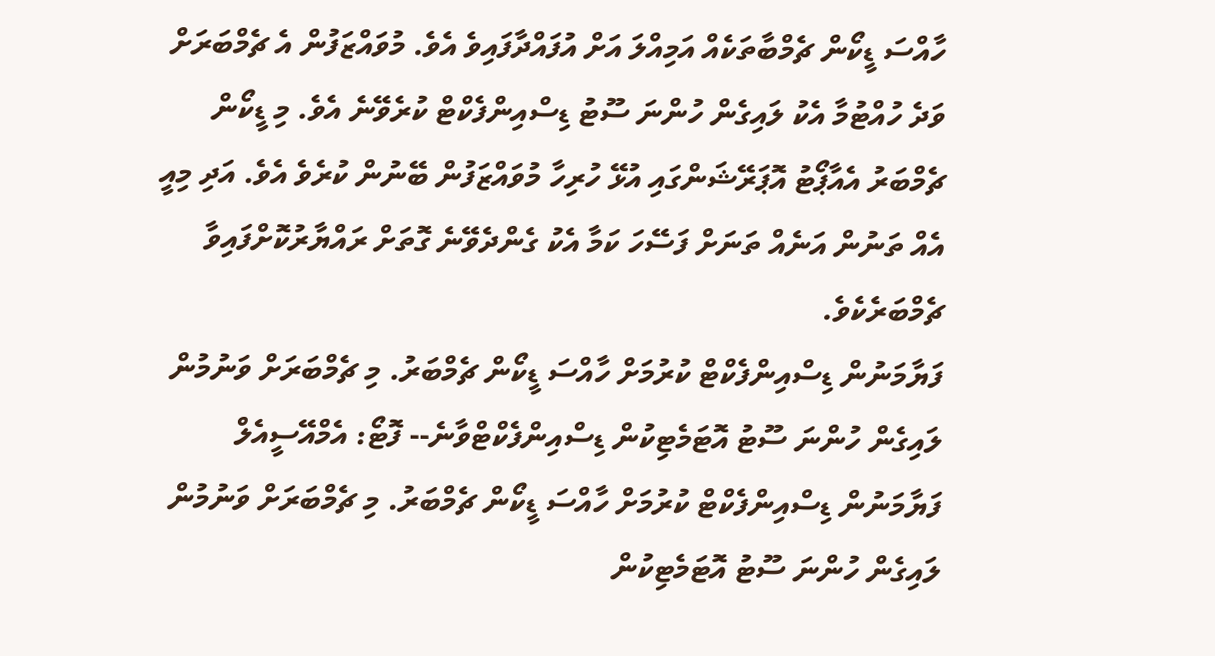ހާއްސަ ޑީކޯން ޗެމްބާތަކެއް އަމިއްލަ އަށް އުފައްދާފައިވެ އެވެ. މުވައްޒަފުން އެ ޗެމްބަރަށް ވަދެ ހުއްޓުމާ އެކު ލައިގެން ހުންނަ ސޫޓު ޑިސްއިންފެކްޓް ކުރެވޭނެ އެވެ. މި ޑީކޯން ޗެމްބަރު އެއާޕޯޓު އޮޕަރޭޝަންގައި އުޅޭ ހުރިހާ މުވައްޒަފުން ބޭނުން ކުރެވެ އެވެ. އަދި މިއީ އެއް ތަނުން އަނެއް ތަނަށް ފަސޭހަ ކަމާ އެކު ގެންދެވޭނެ ގޮތަށް ރައްޔާރުކޮށްފައިވާ ޗެމްބަރެކެވެ.
ފަޔާމަނުން ޑިސްއިންފެކްޓް ކުރުމަށް ހާއްސަ ޑީކޯން ޗެމްބަރު. މި ޗެމްބަރަށް ވަނުމުން ލައިގެން ހުންނަ ސޫޓު އޮޓަމެޓިކުން ޑިސްއިންފެކްޓްވާނެ-- ފޮޓޯ: އެމްއޭސީއެލް
ފަޔާމަނުން ޑިސްއިންފެކްޓް ކުރުމަށް ހާއްސަ ޑީކޯން ޗެމްބަރު. މި ޗެމްބަރަށް ވަނުމުން ލައިގެން ހުންނަ ސޫޓު އޮޓަމެޓިކުން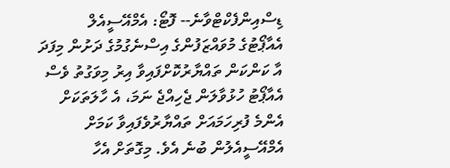ޑިސްއިންފެކްޓްވާނެ-- ފޮޓޯ: އެމްއޭސީއެލް
އެއާޕޯޓުގެ މުވައްޒަފުންގެ އިސްނެގުމުގެ ދަށުން މިފަދަ އާ ކަންކަން ތައްޔާރުކޮށްފައިވާ އިރު މިވަގުތު ވެސް އެއާޕޯޓު ހުޅުވާލަން ޖެހިއްޖެ ނަމަ، އެ ހާލަތަކަށް އެންމެ ފުރިހަމައަށް ތައްޔާރުވެފައިވާ ކަމަށް އެމްއޭސީއެލުން ބުނެ އެވެ. މިގޮތަށް އެހާ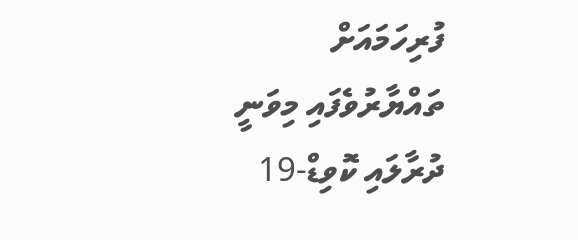ފުރިހަމައަށް ތައްޔާރުވެފައި މިވަނީ ދުރާލައި ކޮވިޑް-19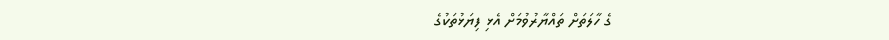ގެ ހާލަތަށް ތައްޔާރުވުމަށް އެޅި ފިޔަޅުތަކުގެ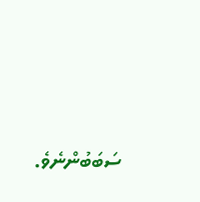ސަބަބުންނެވެ.